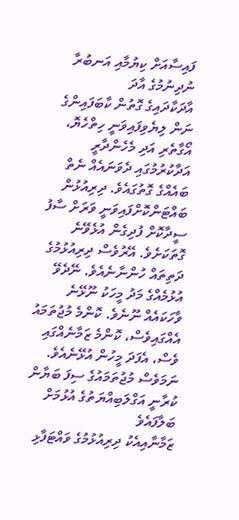ފައިސާއަށް ކިޔުމާއި އަނބުރާ ނުދިނުމުގެ އާދަ
އާދަކާދައިގެ ގޮތުން ކާބަފައިންގެ ނަން ލިޔެވިފައިވަނީ ހިތްހެޔޮ، އޯގާތެރި އަދި މެހެންދާރީ އަދާކުރުމުގައި ދެވަނައެއް ނެތް ބައެއްގެ ގޮތުގައެވެ. ދިރިއުޅުން ބައްޓަންކޮށްފައިވަނީ ވަރަށް ސާފު ސީދާކޮށް ފުދިގެން އުޅެވޭނެ ގޮތަކަށެވެ. އޭރުވެސް ދިރިއުޅުމުގެ ދަތިތައް ހުންނާނެއެވެ. ނޭދެވޭ އުޅުމެއްގެ މަދު މީހަކު ނޫޅޭނެ ވާހަކައެއް ނޫނެވެ. ކޮންމެ މުޖުތަމައު އެއްގައިވެސް، ކޮންމެ ޒަމާނެއްގައި ވެސް، އެފަދަ މީހުން އުޅޭނެއެވެ. ނަމަވެސް މުޖުތަމައުގެ ސިފަ ބަޔާން ކުރާނީ އަގްލަބިއްޔަތުގެ އުޅުމަށް ބަލާފައެވެ
ޒަމާނާއިއެކު ދިރިއުޅުމުގެ ވައްޓަފާޅި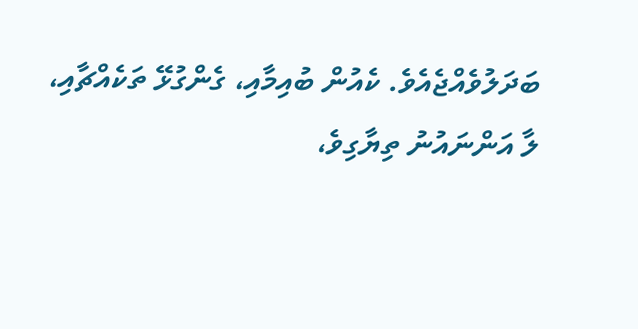ބަދަލުވެއްޖެއެވެ. ކެއުން ބުއިމާއި، ގެންގުޅޭ ތަކެއްޗާއި، ލާ އަންނައުނު ތިޔާގިވެ،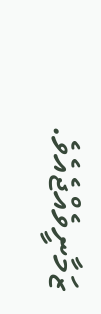ޒަމާނީވެއްޖެއެވެ.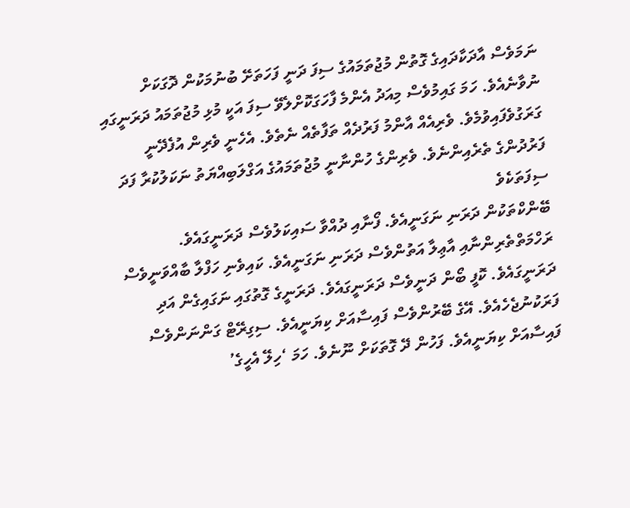ނަމަވެސް އާދަކާދައިގެ ގޮތުން މުޖުތަމައުގެ ސިފަ ދަނީ ފަހަތަށޭ ބުނުމަކުން ދޮގަކަށް ނުވާނެއެވެ. ހަމަ ގައިމުވެސް މިއަދު އެންމެ ފާހަގަކޮށްލެވޭ ސިފަ އަކީ މުޅި މުޖުތަމައު ދަރަނީގައި ގަރަގުވެފައިވުމެވެ. ވެރިއެއް އާންމު ފަރުދެއް ތަފާތެއް ނެތެވެ. އެހެނީ ވެރިން އުފެދޭނީ ފަރުދުންގެ ތެރެއިންނެވެ. ވެރިންގެ ހުންނާނީ މުޖުތަމައުގެ އަގްލަބިއްޔަތު ނަކަލުކުރާ ފަދަ ސިފަތަކެވެ
ބޭންކްތަކުން ދަރަނި ނަގަނީއެވެ. ފޯނާއި ދުއްވާ ސައިކަލުވެސް ދަރަނީގައެވެ. ރަހްމަތްތެރިންނާއި އާޢިލާ އަތުންވެސް ދަރަނި ނަގަނީއެވެ. ކައިވެނި ހަފްލާ ބާއްވަނީވެސް ދަރަނީގައެވެ. ކޮފީ ބޯން ދަނީވެސް ދަރަނީގައެވެ. ދަރަނީގެ ގޮތުގައި ނަގައިގެން އަދި ފަރަކުނުޖެހެއެވެ. އޭގެ ބޭރުންވެސް ފައިސާއަށް ކިޔަނީއެވެ. ސިގިރޭޓް ގަންނަންވެސް ފައިސާއަށް ކިޔަނީއެވެ. ފަހުން ދޭ ގޮތަކަށް ނޫނެވެ. ހަމަ ‘ހިލޭ އެހީގެ’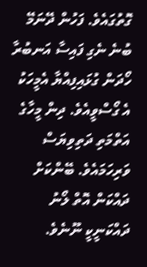ގޮތުގައެވެ. ފަހުން ދޭނަމޭ ބުނެ ނެގި ފައިސާ އަނބުރާ ހޯދަން ގުޅައިފިއްޔާ އެމީހަކު އެ ގޯސްވީއެވެ. ދިން މީހާގެ އަތްމަތި ދަތިވިޔަސް ވަރިހަމައެވެ. ބޭންކަށް ދައްކަން އޮތް ލޯނު ދައްކަނީކީ ނޫނެވެ.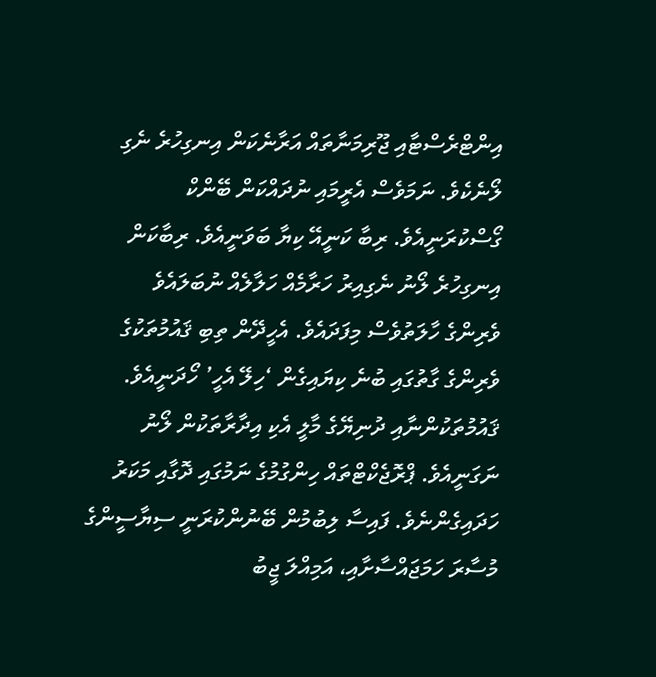އިންޓްރެސްޓާއި ޖޫރިމަނާތައް އަރާނެކަން އިނގިހުރެ ނެގި ލޯނެކެވެ. ނަމަވެސް އެރީމައި ނުދައްކަން ބޭންކް ގޯސްކުރަނީއެވެ. ރިބާ ކަނީއޭ ކިޔާ ބަވަނީއެވެ. ރިބާކަން އިނގިހުރެ ލޯނު ނެގިއިރު ހަރާމެއް ހަލާލެއް ނުބަލައެވެ
ވެރިންގެ ހާލަތުވެސް މިފަދައެވެ. އެހީދޭން ތިބި ޤައުމުތަކުގެ ވެރިންގެ ގާތުގައި ބުނެ ކިޔައިގެން ‘ހިލޭ އެހީ’ ހޯދަނީއެވެ. ޤައުމުތަކުންނާއި ދުނިޔޭގެ މާލީ އެކި އިދާރާތަކުން ލޯނު ނަގަނީއެވެ. ޕްރޮޖެކްޓްތައް ހިންގުމުގެ ނަމުގައި ދޮގާއި މަކަރު ހަދައިގެންނެވެ. ފައިސާ ލިބުމުން ބޭނުންކުރަނީ ސިޔާސީންގެ މުސާރަ ހަމަޖައްސާށާއި، އަމިއްލަ ޖީބު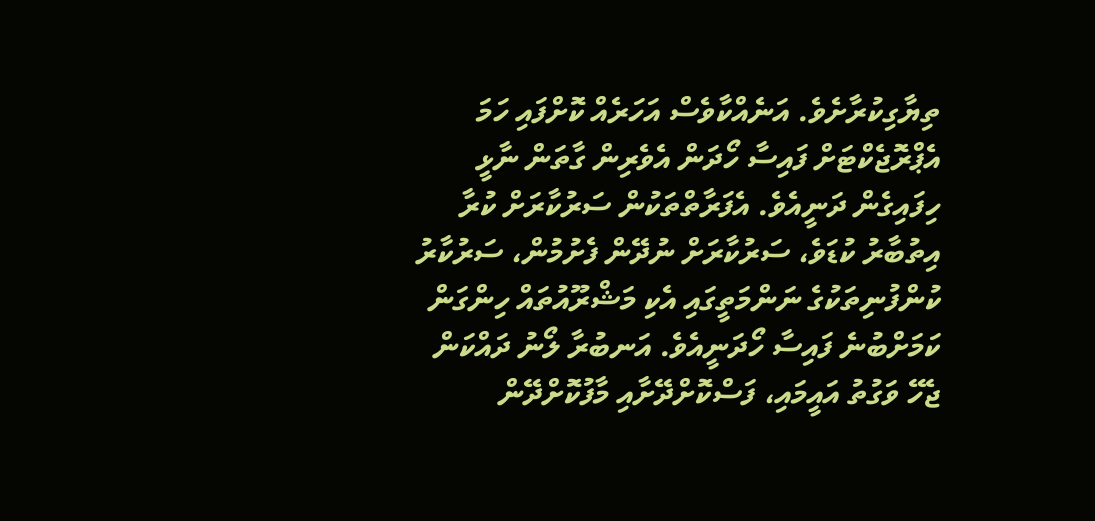ތިޔާގިކުރާށެވެ. އަނެއްކާވެސް އަހަރެއް ކޮށްފައި ހަމަ އެޕްރޮޖެކްޓަށް ފައިސާ ހޯދަން އެވެރިން ގާތަން ނާޅީ ހިފައިގެން ދަނީއެވެ. އެފަރާތްތަކުން ސަރުކާރަށް ކުރާ އިތުބާރު ކުޑަވެ، ސަރުކާރަށް ނުދޭން ފެށުމުން، ސަރުކާރު ކުންފުނިތަކުގެ ނަންމަތީގައި އެކި މަޝްރޫއުތައް ހިންގަން ކަމަށްބުނެ ފައިސާ ހޯދަނީއެވެ. އަނބުރާ ލޯނު ދައްކަން ޖެހޭ ވަގުތު އައީމައި، ފަސްކޮށްދޭށާއި މާފުކޮށްދޭން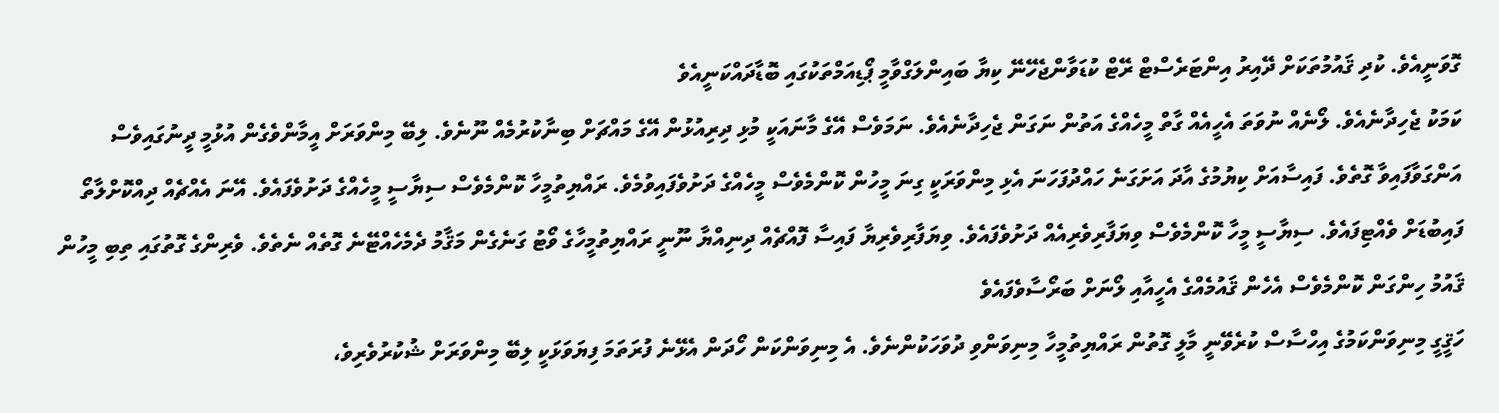ގޮވަނީއެވެ. ކުދި ޤައުމުތަކަށް ދޭއިރު އިންޓަރެސްޓް ރޭޓް ކުޑަވާންޖެހޭނޭ ކިޔާ ބައިންލަގްވާމީ ޕޯޑިއަމްތަކުގައި ބޮޑާދައްކަނީއެވެ
ކަމަކު ޖެހިދާނެއެވެ. ލޯނެއް ނުވަތަ އެހީއެއް ގާތް މީހެއްގެ އަތުން ނަގަން ޖެހިދާނެއެވެ. ނަމަވެސް އޭގެ މާނައަކީ މުޅި ދިރިއުޅުން އޭގެ މައްޗަށް ބިނާކުރުމެއް ނޫނެވެ. ލިބޭ މިންވަރަށް އީމާންވެގެން އުޅުމީ ދީނުގައިވެސް އަންގަވާފައިވާ ގޮތެވެ. ފައިސާއަށް ކިޔުމުގެ އާދަ އަށަގަނެ ހައްދުފަހަނަ އެޅި މިންވަރަކީ ގިނަ މީހުން ކޮންމެވެސް މީހެއްގެ ދަށުވެފައިވުމެވެ. ރައްޔިތުމީހާ ކޮންމެވެސް ސިޔާސީ މީހެއްގެ ދަށުވެފައެވެ. އޭނަ އެއްޗެއް ދިއްކޮށްލާތޯ ފައިބުޑަށް ވެއްޓިފައެވެ. ސިޔާސީ މީހާ ކޮންމެވެސް ވިޔަފާރިވެރިއެއް ދަށުވެފައެވެ. ވިޔަފާރިވެރިޔާ ފައިސާ ފޮއްޗެއް ދިނިއްޔާ ނޫނީ ރައްޔިތުމީހާގެ ވޯޓު ގަނެގެން މަޤާމު ދެމެހެއްޓޭނެ ގޮތެއް ނެތެވެ. ވެރިންގެ ގޮތުގައި ތިބި މީހުން ޤައުމު ހިންގަން ކޮންމެވެސް އެހެން ޤައުމެއްގެ އެހީއާއި ލޯނަށް ބަރޯސާވެފައެވެ
ހަޤީގީ މިނިވަންކަމުގެ އިހްސާސް ކުރެވޭނީ މާލީ ގޮތުން ރައްޔިތުމީހާ މިނިވަންވި ދުވަހަކުންނެވެ. އެ މިނިވަންކަން ހޯދަން އެޅޭނެ ފުރަތަމަ ފިޔަވަޅަކީ ލިބޭ މިންވަރަށް ޝުކުރުވެރިވެ،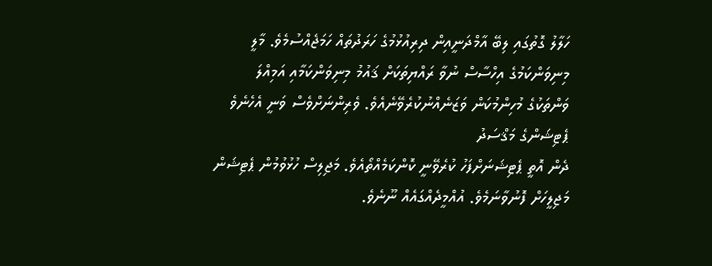ހަލާލު ގޮތުގައި ލިބޭ އާމްދަނީއިން ދިރިއުޅުމުގެ ހަރަދުތައް ހަމަޖެއްސުމެވެ. މާލީ މިނިވަންކަމުގެ އިހްސާސް ނުވާ ރައްޔިތަކަށް ޤައުމު މިނިވަންކަމާއި އަމިއްލަ ވަންތަކުގެ މުހިންމުކަން ވަޒަނެއްނުކުރެވޭނެއެވެ. ވެރިންނަށްވެސް ވަނީ އެހެނެވެ
ޕެޓިޝަންގެ މަޤްސަދު
ދެން އޮތީ ޕެޓިޝަނަށްފަހު ކުރެވޭނީ ކޮންކަމެއްތޯއެވެ. މަޖިލިސް ހުޅުވުމުން ޕެޓިޝަން މަޖިލީހަށް ފޮނުވާނަމެވެ. އުއްމީދެއްގައެއް ނޫނެވެ.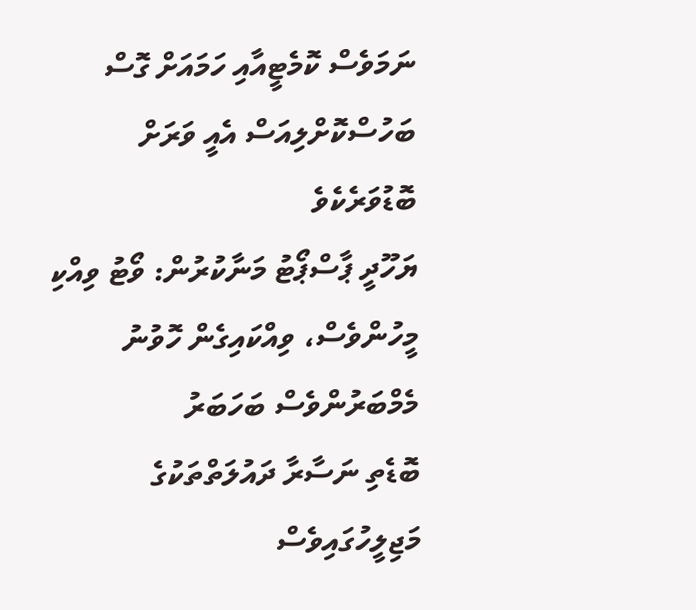ނަމަވެސް ކޮމެޓީއާއި ހަމައަށް ގޮސް ބަހުސްކޮށްލިއަސް އެއީ ވަރަށް ބޮޑުވަރެކެވެ
ޔަހޫދީ ޕާސްޕޯޓު މަނާކުރުން: ވޯޓު ވިއްކި މީހުންވެސް، ވިއްކައިގެން ހޮވުނު މެމްބަރުންވެސް ބަހަބަރު
ބޮޑެތި ނަސާރާ ދައުލަތްތަކުގެ މަޖިލީހުގައިވެސް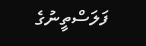ފަލަސްތީނުގެ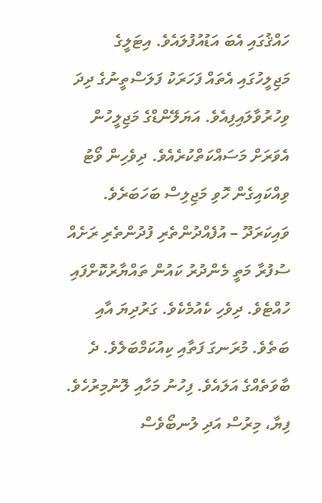ހައްޤުގައި އެބަ އަޑުއުފުލައެވެ. އިޓަލީގެ މަޖިލީހުގައި އެތައް ފަހަރަކު ފަލަސްތީނުގެ ދިދަ ވިހުރުވާލައިފިއެވެ. އަޔަލޭންޑްގެ މަޖިލީހުން އެވަރަށް މަސައްކަތްކުރެއެވެ. ދިވެހިން ވޯޓު ވިއްކައިގެން ހޮވި މަޖިލިސް ބަހަބަރެވެ.
ވައިކަރަދޫ – އުފެއްދުންތެރި ފުދުންތެރި ރަށެއް
ސުފުރާ މަތީ މެންދުރު ކައުން ތައްޔާރުކޮށްފައި ހުއްޓެވެ. ދިވެހި ކެއުމެކެވެ. ގަރުދިޔަ އާއި ބަތެވެ. މުރަނގަ ފަތާއި ކިއުކަމްބަލެވެ. ދެ ބާވަތެއްގެ އަލައެވެ. ފިހުނު މަހާއި ލޮނުމިރުހެވެ. ފިޔާ، މިރުސް އަދި ލުނބޯވެސް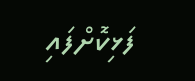ފަޅިކޮށްފައި